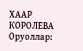ХААР КОРОЛЕВА
Оруоллар: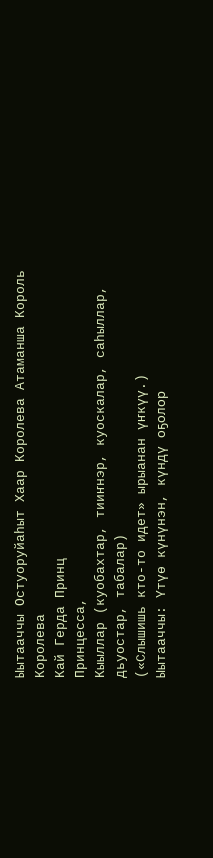Ыытааччы Остуоруйаһыт Хаар Королева Атаманша Король Королева
Кай Герда Принц
Принцесса,
Кыыллар (куобахтар, тииҥнэр, куоскалар, саhыллар, дьуостар, табалар)
(«Слышишь кто-то идет» ырыанан үҥкүү.)
Ыытааччы: Үтүө күнүнэн, күндү оҕолор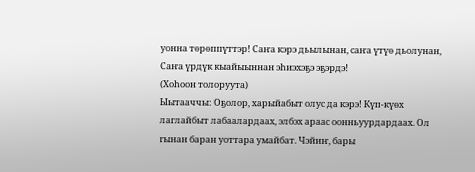уонна төрөппүттэр! Саҥа кэрэ дьылынан, саҥа үтүө дьолунан,
Саҥа үрдүк кыайыыннан эhиэхэҕэ эҕэрдэ!
(Хоһоон толоруута)
Ыытааччы: Оҕолор, харыйабыт олус да кэрэ! Күп-күөх лаглайбыт лабаалардаах, элбэх араас оонньуурдардаах. Ол гынан баран уоттара умайбат. Чэйиҥ, бары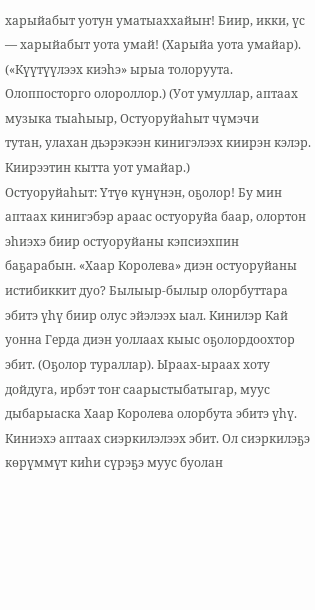харыйабыт уотун уматыаххайыҥ! Биир, икки, үс — харыйабыт уота умай! (Харыйа уота умайар).
(«Күүтүүлээх киэhэ» ырыа толоруута. Олоппосторго олороллор.) (Уот умуллар, аптаах музыка тыаhыыр, Остуоруйаһыт чүмэчи
тутан, улахан дьэрэкээн кинигэлээх киирэн кэлэр. Киирээтин кытта уот умайар.)
Остуоруйаһыт: Үтүө күнүнэн, оҕолор! Бу мин аптаах кинигэбэр араас остуоруйа баар, олортон эhиэхэ биир остуоруйаны кэпсиэхпин баҕарабын. «Хаар Королева» диэн остуоруйаны истибиккит дуо? Былыыр-былыр олорбуттара эбитэ үһү биир олус эйэлээх ыал. Кинилэр Кай уонна Герда диэн уоллаах кыыс оҕолордоохтор эбит. (Оҕолор тураллар). Ыраах-ыраах хоту дойдуга, ирбэт тоҥ саарыстыбатыгар, муус дыбарыаска Хаар Королева олорбута эбитэ үһү. Киниэхэ аптаах сиэркилэлээх эбит. Ол сиэркилэҕэ көрүммүт киhи сүрэҕэ муус буолан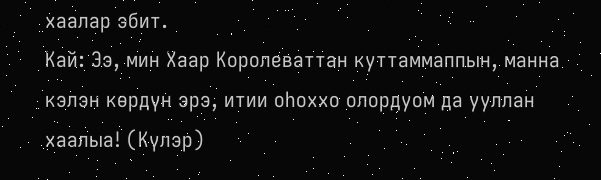хаалар эбит.
Кай: Ээ, мин Хаар Королеваттан куттаммаппын, манна кэлэн көрдүн эрэ, итии оhоххо олордуом да ууллан хаалыа! (Күлэр)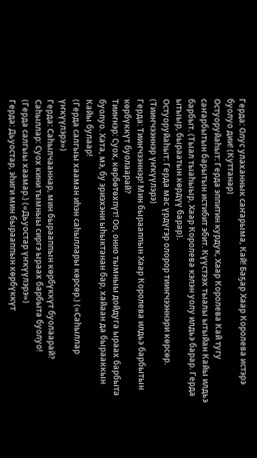Герда: Олус улаханнык саҥарыма, Кай! Баҕар Хаар Королева истэрэ буолуо дии! (Куттанар)
Остуоруйаһыт: Герда эппитин курдук, Хаар Королева Кай тугу саҥарбытын барытын истибит эбит. Күүстээх тыалы ытыйан Кайы илдьэ барбыт. (Тыал тыаhыыр, Хаар Королева кэлэн уолу илдьэ барар. Герда ытыыр, быраатын көрдүү барар).
Остуоруйаһыт: Герда мас үрдүгэр олорор тииҥчээннэри көрсөр.
(Тииҥчээннэр үҥкүүлэрэ)
Герда: Тииҥчээннэр! Мин бырааппын Хаар Королева илдьэ барбытын көрбүккүт буолаарай?
Тииҥнэр: Суох, көрбөтөхпүт! Оо, онно тымныы дойдуга ыраах барбыта буолуо. Хата, мэ, бу эриэхэни ыhыктанан бар, хайаан да бырааккын Кайы булаар!
(Герда салгыы хааман иhэн саhыллары көрсөр.) («Саhыллар үҥкүүлэрэ»)
Герда: Саhылчааннар, мин бырааппын көрбүккүт буолаарай? Саhыллар: Суох кини тымныы сиргэ ыраах барбыта буолуо!
(Герда салгыы хаамар.) («Дьуостар үҥкүүлэрэ»)
Герда: Дьуостар, эhиги мин бырааппын көрбүккүт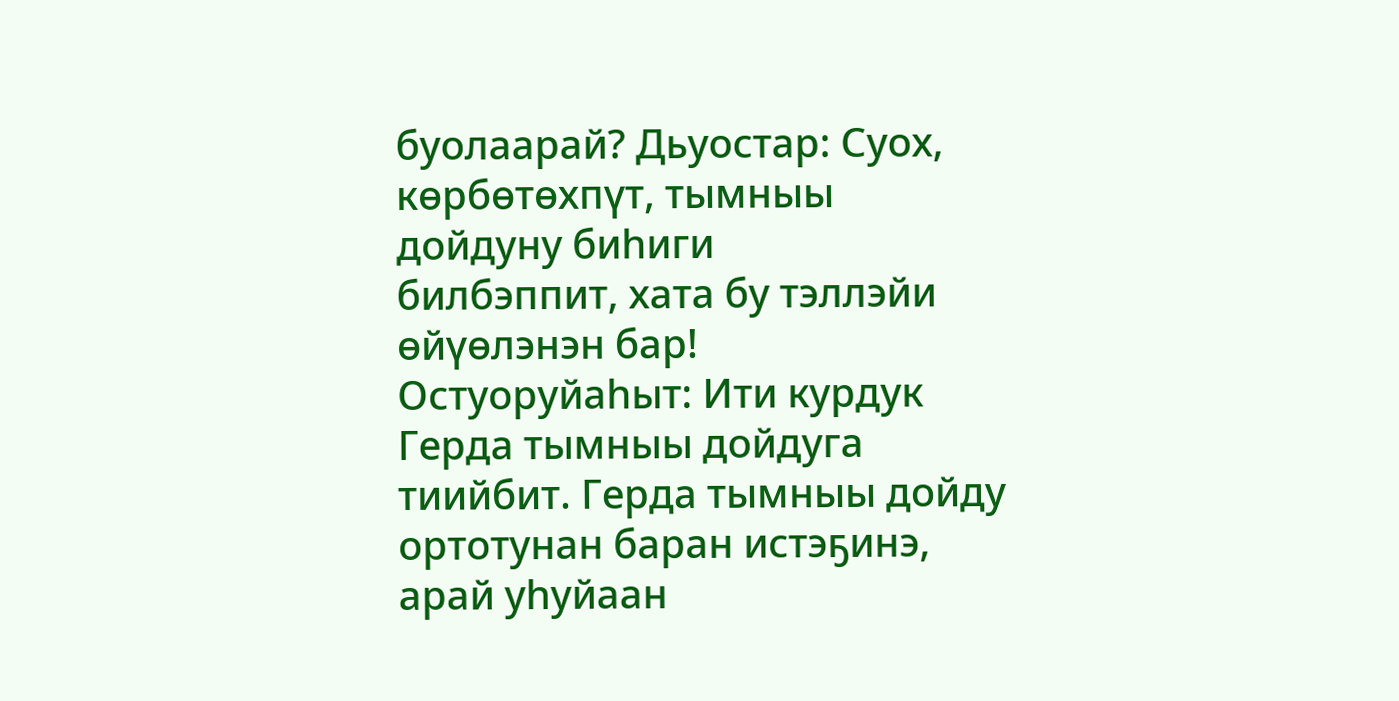буолаарай? Дьуостар: Суох, көрбөтөхпүт, тымныы дойдуну биhиги
билбэппит, хата бу тэллэйи өйүөлэнэн бар!
Остуоруйаһыт: Ити курдук Герда тымныы дойдуга тиийбит. Герда тымныы дойду ортотунан баран истэҕинэ, арай уhуйаан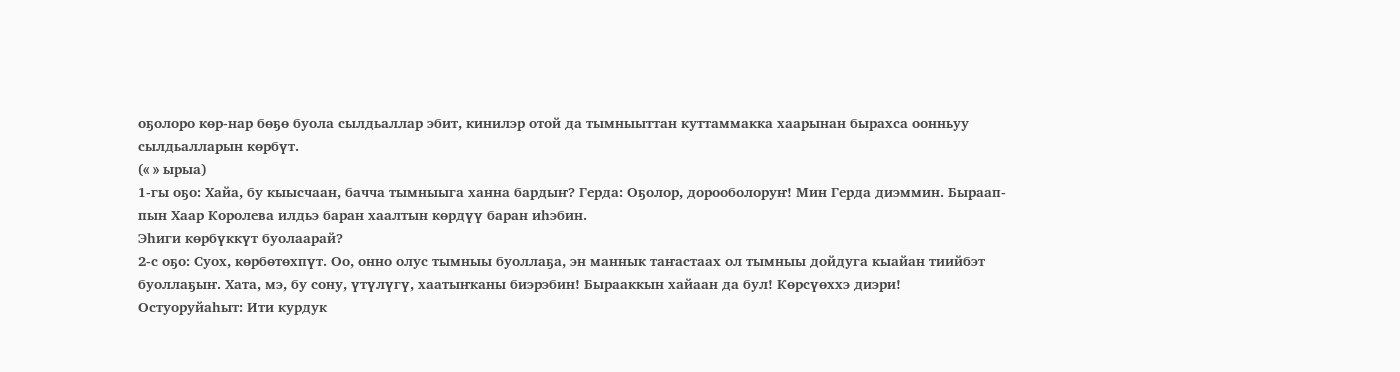оҕолоро көр-нар бөҕө буола сылдьаллар эбит, кинилэр отой да тымныыттан куттаммакка хаарынан бырахса оонньуу сылдьалларын көрбүт.
(« » ырыа)
1-гы оҕо: Хайа, бу кыысчаан, бачча тымныыга ханна бардыҥ? Герда: Оҕолор, дорооболоруҥ! Мин Герда диэммин. Быраап-пын Хаар Королева илдьэ баран хаалтын көрдүү баран иhэбин.
Эhиги көрбүккүт буолаарай?
2-с оҕо: Суох, көрбөтөхпүт. Оо, онно олус тымныы буоллаҕа, эн маннык таҥастаах ол тымныы дойдуга кыайан тиийбэт буоллаҕыҥ. Хата, мэ, бу сону, үтүлүгү, хаатыҥканы биэрэбин! Бырааккын хайаан да бул! Көрсүөххэ диэри!
Остуоруйаһыт: Ити курдук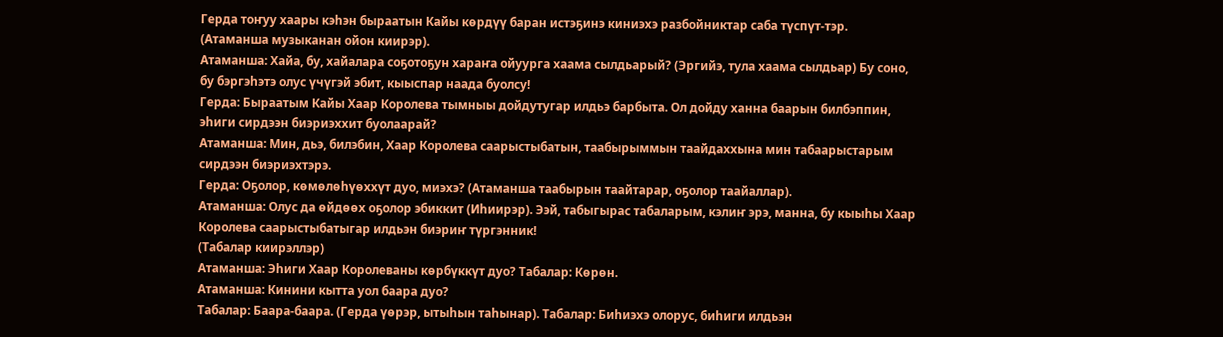Герда тоҥуу хаары кэhэн быраатын Кайы көрдүү баран истэҕинэ киниэхэ разбойниктар саба түспүт-тэр.
(Атаманша музыканан ойон киирэр).
Атаманша: Хайа, бу, хайалара соҕотоҕун хараҥа ойуурга хаама сылдьарый? (Эргийэ, тула хаама сылдьар) Бу соно, бу бэргэhэтэ олус үчүгэй эбит, кыыспар наада буолсу!
Герда: Быраатым Кайы Хаар Королева тымныы дойдутугар илдьэ барбыта. Ол дойду ханна баарын билбэппин, эhиги сирдээн биэриэххит буолаарай?
Атаманша: Мин, дьэ, билэбин, Хаар Королева саарыстыбатын, таабырыммын таайдаххына мин табаарыстарым сирдээн биэриэхтэрэ.
Герда: Оҕолор, көмөлөһүөххүт дуо, миэхэ? (Атаманша таабырын таайтарар, оҕолор таайаллар).
Атаманша: Олус да өйдөөх оҕолор эбиккит (Иhиирэр). Ээй, табыгырас табаларым, кэлиҥ эрэ, манна, бу кыыhы Хаар Королева саарыстыбатыгар илдьэн биэриҥ түргэнник!
(Табалар киирэллэр)
Атаманша: Эhиги Хаар Королеваны көрбүккүт дуо? Табалар: Көрөн.
Атаманша: Кинини кытта уол баара дуо?
Табалар: Баара-баара. (Герда үөрэр, ытыhын таhынар). Табалар: Биhиэхэ олорус, биhиги илдьэн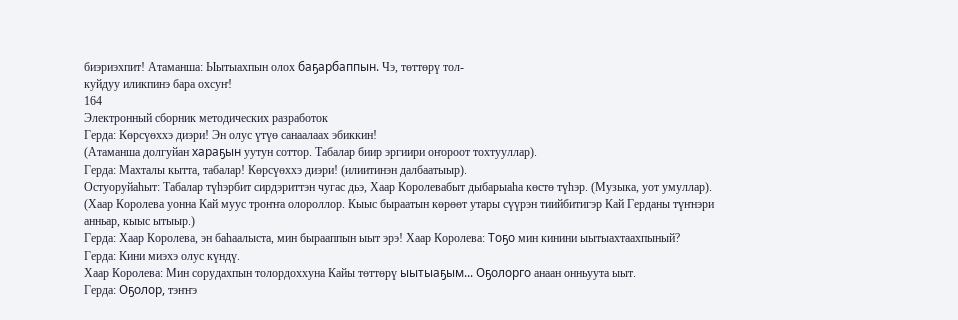биэриэхпит! Атаманша: Ыытыахпын олох баҕарбаппын. Чэ, төттөрү тол-
куйдуу иликпинэ бара охсуҥ!
164
Электронный сборник методических разработок
Герда: Көрсүөххэ диэри! Эн олус үтүө санаалаах эбиккин!
(Атаманша долгуйан хараҕын уутун соттор. Табалар биир эргиири оҥороот тохтууллар).
Герда: Махталы кытта, табалар! Көрсүөххэ диэри! (илиитинэн далбаатыыр).
Остуоруйаһыт: Табалар түhэрбит сирдэриттэн чугас дьэ, Хаар Королевабыт дыбарыаhа көстө түhэр. (Музыка, уот умуллар).
(Хаар Королева уонна Кай муус троҥҥа олороллор. Кыыс быраатын көрөөт утары сүүрэн тиийбитигэр Кай Герданы түҥнэри анньар, кыыс ытыыр.)
Герда: Хаар Королева, эн баhаалыста, мин бырааппын ыыт эрэ! Хаар Королева: Тоҕо мин кинини ыытыахтаахпыный?
Герда: Кини миэхэ олус күндү.
Хаар Королева: Мин сорудахпын толордоххуна Кайы төттөрү ыытыаҕым... Оҕолорго анаан онньуута ыыт.
Герда: Оҕолор, тэҥҥэ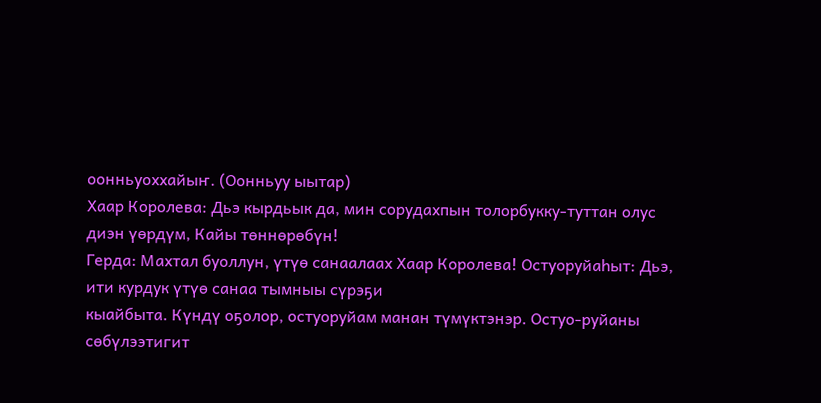оонньуоххайыҥ. (Оонньуу ыытар)
Хаар Королева: Дьэ кырдьык да, мин сорудахпын толорбукку-туттан олус диэн үөрдүм, Кайы төннөрөбүн!
Герда: Махтал буоллун, үтүө санаалаах Хаар Королева! Остуоруйаһыт: Дьэ, ити курдук үтүө санаа тымныы сүрэҕи
кыайбыта. Күндү оҕолор, остуоруйам манан түмүктэнэр. Остуо-руйаны сөбүлээтигит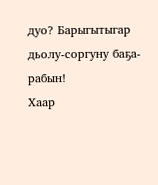дуо? Барыгытыгар дьолу-соргуну баҕа-рабын!
Хаар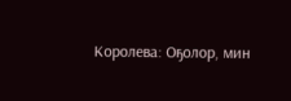Королева: Оҕолор, мин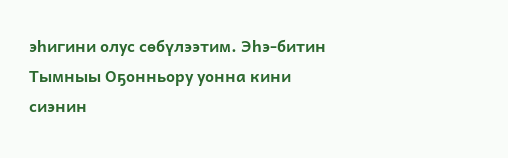эhигини олус сөбүлээтим. Эhэ-битин Тымныы Оҕонньору уонна кини сиэнин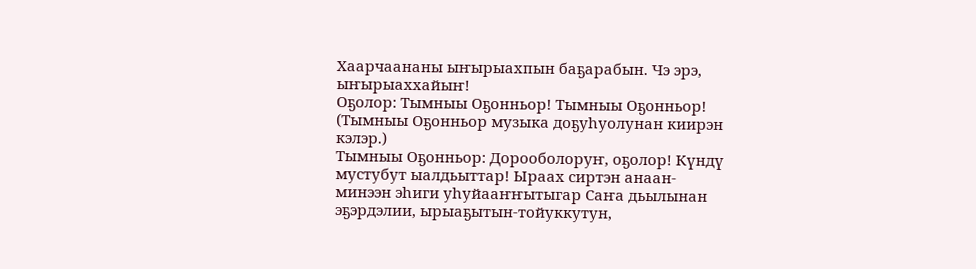Хаарчаананы ыҥырыахпын баҕарабын. Чэ эрэ, ыҥырыаххайыҥ!
Оҕолор: Тымныы Оҕонньор! Тымныы Оҕонньор!
(Тымныы Оҕонньор музыка доҕуһуолунан киирэн кэлэр.)
Тымныы Оҕонньор: Дорооболоруҥ, оҕолор! Күндү мустубут ыалдьыттар! Ыраах сиртэн анаан-минээн эhиги уһуйааҥҥытыгар Саҥа дьылынан эҕэрдэлии, ырыаҕытын-тойуккутун,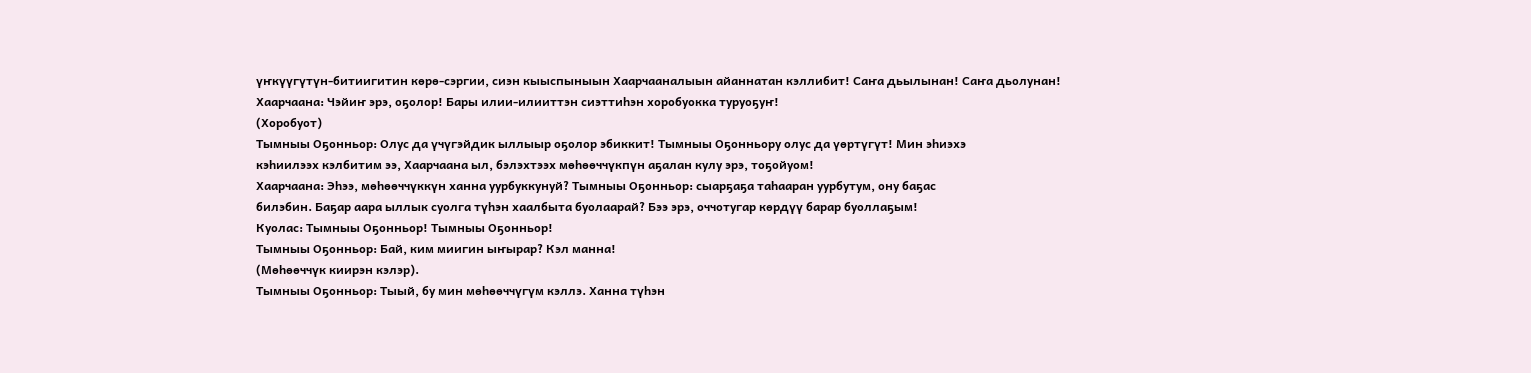үҥкүүгүтүн-битиигитин көрө-сэргии, сиэн кыыспыныын Хаарчааналыын айаннатан кэллибит! Саҥа дьылынан! Саҥа дьолунан!
Хаарчаана: Чэйиҥ эрэ, оҕолор! Бары илии-илииттэн сиэттиhэн хоробуокка туруоҕуҥ!
(Хоробуот)
Тымныы Оҕонньор: Олус да үчүгэйдик ыллыыр оҕолор эбиккит! Тымныы Оҕонньору олус да үөртүгүт! Мин эhиэхэ
кэhиилээх кэлбитим ээ, Хаарчаана ыл, бэлэхтээх мөһөөччүкпүн аҕалан кулу эрэ, тоҕойуом!
Хаарчаана: Эhээ, мөһөөччүккүн ханна уурбуккунуй? Тымныы Оҕонньор: сыарҕаҕа таhааран уурбутум, ону баҕас
билэбин. Баҕар аара ыллык суолга түhэн хаалбыта буолаарай? Бээ эрэ, оччотугар көрдүү барар буоллаҕым!
Куолас: Тымныы Оҕонньор! Тымныы Оҕонньор!
Тымныы Оҕонньор: Бай, ким миигин ыҥырар? Кэл манна!
(Мөһөөччүк киирэн кэлэр).
Тымныы Оҕонньор: Тыый, бу мин мөһөөччүгүм кэллэ. Ханна түhэн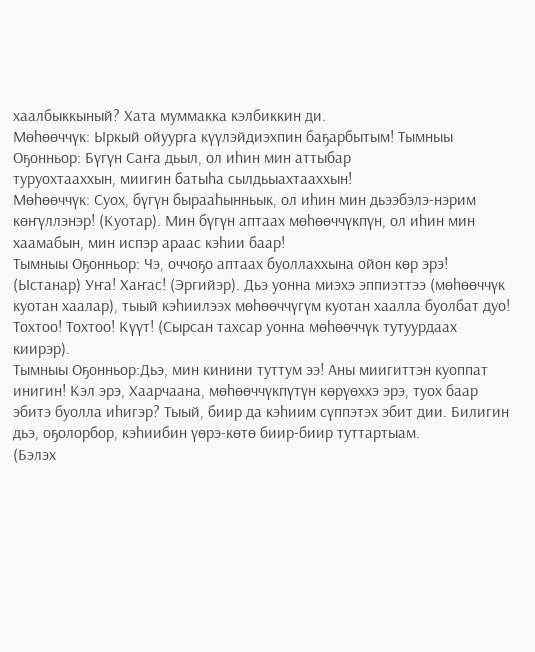хаалбыккыный? Хата муммакка кэлбиккин ди.
Мөһөөччүк: Ыркый ойуурга күүлэйдиэхпин баҕарбытым! Тымныы Оҕонньор: Бүгүн Саҥа дьыл, ол иhин мин аттыбар
туруохтааххын, миигин батыhа сылдьыахтааххын!
Мөһөөччүк: Суох, бүгүн бырааhынньык, ол иhин мин дьээбэлэ-нэрим көҥүллэнэр! (Куотар). Мин бүгүн аптаах мөһөөччүкпүн, ол иhин мин хаамабын, мин испэр араас кэhии баар!
Тымныы Оҕонньор: Чэ, оччоҕо аптаах буоллаххына ойон көр эрэ! (Ыстанар) Уҥа! Хаҥас! (Эргийэр). Дьэ уонна миэхэ эппиэттээ (мөһөөччүк куотан хаалар), тыый кэhиилээх мөһөөччүгүм куотан хаалла буолбат дуо! Тохтоо! Тохтоо! Күүт! (Сырсан тахсар уонна мөһөөччүк тутуурдаах киирэр).
Тымныы Оҕонньор:Дьэ, мин кинини туттум ээ! Аны миигиттэн куоппат инигин! Кэл эрэ, Хаарчаана, мөһөөччүкпүтүн көрүөххэ эрэ, туох баар эбитэ буолла иhигэр? Тыый, биир да кэhиим сүппэтэх эбит дии. Билигин дьэ, оҕолорбор, кэhиибин үөрэ-көтө биир-биир туттартыам.
(Бэлэх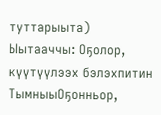туттарыыта)
Ыытааччы: Оҕолор, күүтүүлээх бэлэхпитин ТымныыОҕонньор,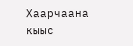Хаарчаана кыыс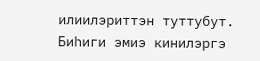илиилэриттэн туттубут. Биһиги эмиэ кинилэргэ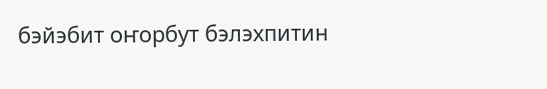бэйэбит оҥорбут бэлэхпитин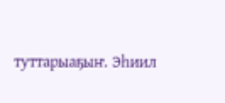туттарыаҕыҥ. Эһиил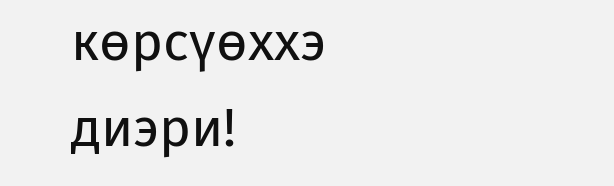көрсүөххэ диэри!